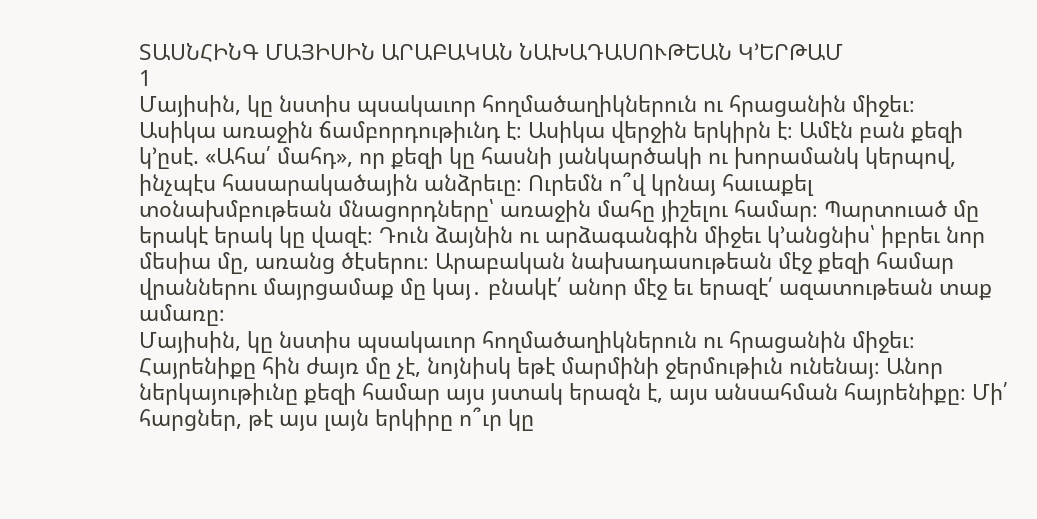ՏԱՍՆՀԻՆԳ ՄԱՅԻՍԻՆ ԱՐԱԲԱԿԱՆ ՆԱԽԱԴԱՍՈՒԹԵԱՆ Կ՚ԵՐԹԱՄ
1
Մայիսին, կը նստիս պսակաւոր հողմածաղիկներուն ու հրացանին միջեւ։
Ասիկա առաջին ճամբորդութիւնդ է։ Ասիկա վերջին երկիրն է։ Ամէն բան քեզի կ՚ըսէ. «Ահա՛ մահդ», որ քեզի կը հասնի յանկարծակի ու խորամանկ կերպով, ինչպէս հասարակածային անձրեւը։ Ուրեմն ո՞վ կրնայ հաւաքել տօնախմբութեան մնացորդները՝ առաջին մահը յիշելու համար։ Պարտուած մը երակէ երակ կը վազէ։ Դուն ձայնին ու արձագանգին միջեւ կ՚անցնիս՝ իբրեւ նոր մեսիա մը, առանց ծէսերու։ Արաբական նախադասութեան մէջ քեզի համար վրաններու մայրցամաք մը կայ․ բնակէ՛ անոր մէջ եւ երազէ՛ ազատութեան տաք ամառը։
Մայիսին, կը նստիս պսակաւոր հողմածաղիկներուն ու հրացանին միջեւ։
Հայրենիքը հին ժայռ մը չէ, նոյնիսկ եթէ մարմինի ջերմութիւն ունենայ։ Անոր ներկայութիւնը քեզի համար այս յստակ երազն է, այս անսահման հայրենիքը։ Մի՛ հարցներ, թէ այս լայն երկիրը ո՞ւր կը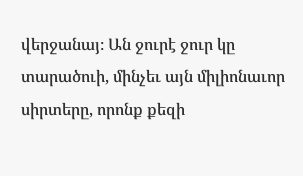վերջանայ։ Ան ջուրէ ջուր կը տարածուի, մինչեւ այն միլիոնաւոր սիրտերը, որոնք քեզի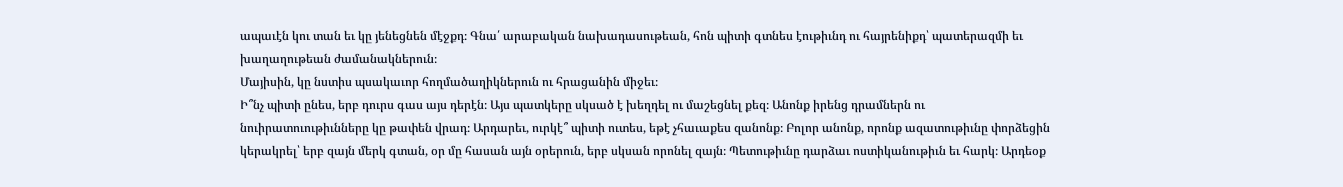ապաւէն կու տան եւ կը յենեցնեն մէջքդ։ Գնա՛ արաբական նախադասութեան, հոն պիտի գտնես էութիւնդ ու հայրենիքդ՝ պատերազմի եւ խաղաղութեան ժամանակներուն։
Մայիսին, կը նստիս պսակաւոր հողմածաղիկներուն ու հրացանին միջեւ։
Ի՞նչ պիտի ընես, երբ դուրս գաս այս դերէն։ Այս պատկերը սկսած է խեղդել ու մաշեցնել քեզ։ Անոնք իրենց դրամներն ու նուիրատուութիւնները կը թափեն վրադ։ Արդարեւ, ուրկէ՞ պիտի ուտես, եթէ չհաւաքես զանոնք։ Բոլոր անոնք, որոնք ազատութիւնը փորձեցին կերակրել՝ երբ զայն մերկ գտան, օր մը հասան այն օրերուն, երբ սկսան որոնել զայն։ Պետութիւնը դարձաւ ոստիկանութիւն եւ հարկ։ Արդեօք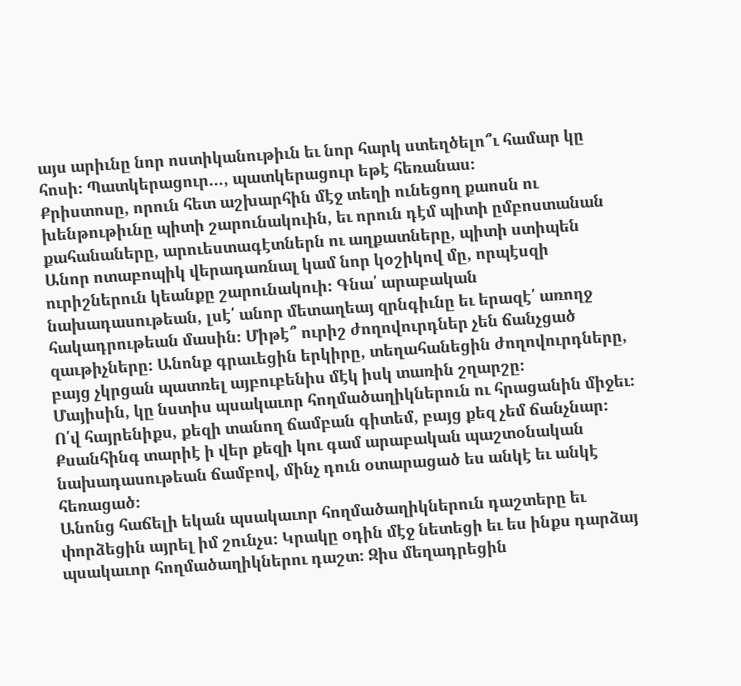այս արիւնը նոր ոստիկանութիւն եւ նոր հարկ ստեղծելո՞ւ համար կը հոսի։ Պատկերացուր…, պատկերացուր եթէ հեռանաս։
Քրիստոսը, որուն հետ աշխարհին մէջ տեղի ունեցող քաոսն ու խենթութիւնը պիտի շարունակուին, եւ որուն դէմ պիտի ըմբոստանան քահանաները, արուեստագէտներն ու աղքատները, պիտի ստիպեն Անոր ոտաբոպիկ վերադառնալ կամ նոր կօշիկով մը, որպէսզի ուրիշներուն կեանքը շարունակուի։ Գնա՛ արաբական նախադասութեան, լսէ՛ անոր մետաղեայ զրնգիւնը եւ երազէ՛ առողջ հակադրութեան մասին։ Միթէ՞ ուրիշ ժողովուրդներ չեն ճանչցած զաւթիչները։ Անոնք գրաւեցին երկիրը, տեղահանեցին ժողովուրդները, բայց չկրցան պատռել այբուբենիս մէկ իսկ տառին շղարշը։
Մայիսին, կը նստիս պսակաւոր հողմածաղիկներուն ու հրացանին միջեւ։
Ո՛վ հայրենիքս, քեզի տանող ճամբան գիտեմ, բայց քեզ չեմ ճանչնար։ Քսանհինգ տարիէ ի վեր քեզի կու գամ արաբական պաշտօնական նախադասութեան ճամբով, մինչ դուն օտարացած ես անկէ եւ անկէ հեռացած։
Անոնց հաճելի եկան պսակաւոր հողմածաղիկներուն դաշտերը եւ փորձեցին այրել իմ շունչս։ Կրակը օդին մէջ նետեցի եւ ես ինքս դարձայ պսակաւոր հողմածաղիկներու դաշտ։ Զիս մեղադրեցին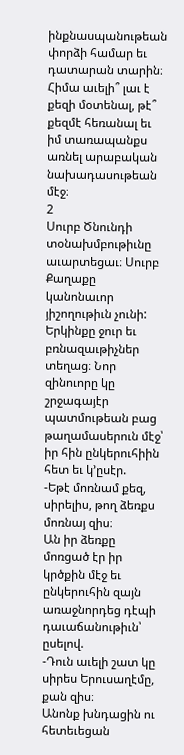ինքնասպանութեան փորձի համար եւ դատարան տարին։ Հիմա աւելի՞ լաւ է քեզի մօտենալ, թէ՞ քեզմէ հեռանալ եւ իմ տառապանքս առնել արաբական նախադասութեան մէջ։
2
Սուրբ Ծնունդի տօնախմբութիւնը աւարտեցաւ։ Սուրբ Քաղաքը կանոնաւոր յիշողութիւն չունի: Երկինքը ջուր եւ բռնազաւթիչներ տեղաց։ Նոր զինուորը կը շրջագայէր պատմութեան բաց թաղամասերուն մէջ՝ իր հին ընկերուհիին հետ եւ կ՚ըսէր.
-Եթէ մոռնամ քեզ, սիրելիս, թող ձեռքս մոռնայ զիս։
Ան իր ձեռքը մոռցած էր իր կրծքին մէջ եւ ընկերուհին զայն առաջնորդեց դէպի դաւաճանութիւն՝ ըսելով.
-Դուն աւելի շատ կը սիրես Երուսաղէմը, քան զիս։
Անոնք խնդացին ու հետեւեցան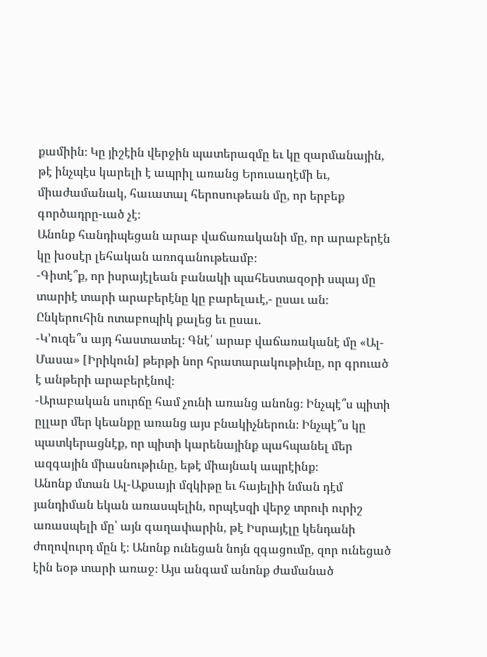քամիին։ Կը յիշէին վերջին պատերազմը եւ կը զարմանային, թէ ինչպէս կարելի է ապրիլ առանց Երուսաղէմի եւ, միաժամանակ, հաւատալ հերոսութեան մը, որ երբեք գործադրը-ւած չէ։
Անոնք հանդիպեցան արաբ վաճառականի մը, որ արաբերէն կը խօսէր լեհական առոգանութեամբ։
-Գիտէ՞ք, որ իսրայէլեան բանակի պահեստազօրի սպայ մը տարիէ տարի արաբերէնը կը բարելաւէ,- ըսաւ ան։
Ընկերուհին ոտաբոպիկ քալեց եւ ըսաւ.
-Կ՚ուզե՞ս այդ հաստատել։ Գնէ՛ արաբ վաճառականէ մը «Ալ-Մասա» [Իրիկուն] թերթի նոր հրատարակութիւնը, որ գրուած է անթերի արաբերէնով։
-Արաբական սուրճը համ չունի առանց անոնց։ Ինչպէ՞ս պիտի ըլլար մեր կեանքը առանց այս բնակիչներուն։ Ինչպէ՞ս կը պատկերացնէք, որ պիտի կարենայինք պահպանել մեր ազգային միասնութիւնը, եթէ միայնակ ապրէինք։
Անոնք մտան Ալ-Աքսայի մզկիթը եւ հայելիի նման դէմ յանդիման եկան առասպելին, որպէսզի վերջ տրուի ուրիշ առասպելի մը՝ այն գաղափարին, թէ Իսրայէլը կենդանի ժողովուրդ մըն է։ Անոնք ունեցան նոյն զգացումը, զոր ունեցած էին եօթ տարի առաջ։ Այս անգամ անոնք ժամանած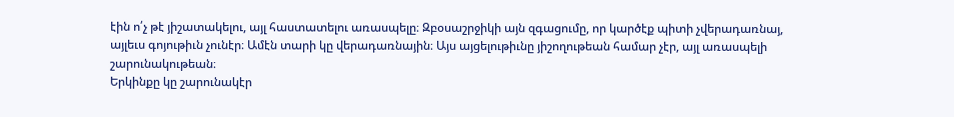էին ո՛չ թէ յիշատակելու, այլ հաստատելու առասպելը։ Զբօսաշրջիկի այն զգացումը, որ կարծէք պիտի չվերադառնայ, այլեւս գոյութիւն չունէր։ Ամէն տարի կը վերադառնային։ Այս այցելութիւնը յիշողութեան համար չէր, այլ առասպելի շարունակութեան։
Երկինքը կը շարունակէր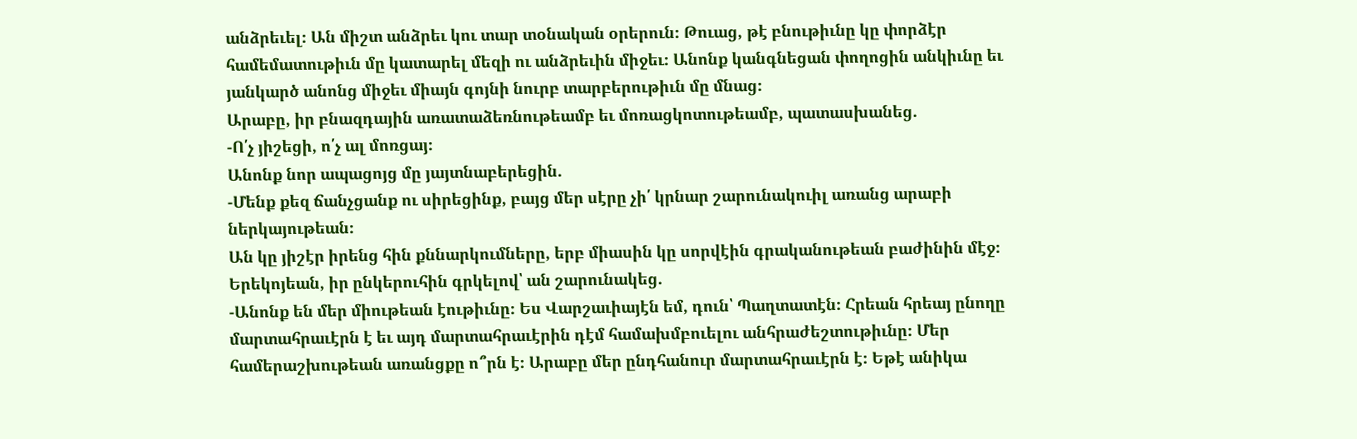անձրեւել։ Ան միշտ անձրեւ կու տար տօնական օրերուն։ Թուաց, թէ բնութիւնը կը փորձէր համեմատութիւն մը կատարել մեզի ու անձրեւին միջեւ։ Անոնք կանգնեցան փողոցին անկիւնը եւ յանկարծ անոնց միջեւ միայն գոյնի նուրբ տարբերութիւն մը մնաց։
Արաբը, իր բնազդային առատաձեռնութեամբ եւ մոռացկոտութեամբ, պատասխանեց.
-Ո՛չ յիշեցի, ո՛չ ալ մոռցայ։
Անոնք նոր ապացոյց մը յայտնաբերեցին.
-Մենք քեզ ճանչցանք ու սիրեցինք, բայց մեր սէրը չի՛ կրնար շարունակուիլ առանց արաբի ներկայութեան։
Ան կը յիշէր իրենց հին քննարկումները, երբ միասին կը սորվէին գրականութեան բաժինին մէջ։ Երեկոյեան, իր ընկերուհին գրկելով՝ ան շարունակեց.
-Անոնք են մեր միութեան էութիւնը։ Ես Վարշաւիայէն եմ, դուն՝ Պաղտատէն։ Հրեան հրեայ ընողը մարտահրաւէրն է եւ այդ մարտահրաւէրին դէմ համախմբուելու անհրաժեշտութիւնը։ Մեր համերաշխութեան առանցքը ո՞րն է։ Արաբը մեր ընդհանուր մարտահրաւէրն է։ Եթէ անիկա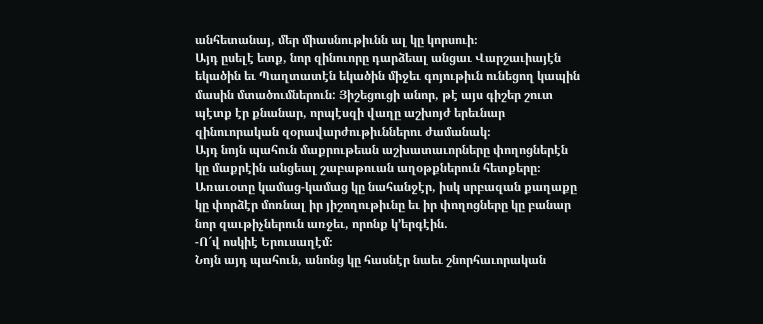անհետանայ, մեր միասնութիւնն ալ կը կորսուի։
Այդ ըսելէ ետք, նոր զինուորը դարձեալ անցաւ Վարշաւիայէն եկածին եւ Պաղտատէն եկածին միջեւ գոյութիւն ունեցող կապին մասին մտածումներուն: Յիշեցուցի անոր, թէ այս գիշեր շուտ պէտք էր քնանար, որպէսզի վաղը աշխոյժ երեւնար զինուորական զօրավարժութիւններու ժամանակ։
Այդ նոյն պահուն մաքրութեան աշխատաւորները փողոցներէն կը մաքրէին անցեալ շաբաթուան աղօթքներուն հետքերը։ Առաւօտը կամաց-կամաց կը նահանջէր, իսկ սրբազան քաղաքը կը փորձէր մոռնալ իր յիշողութիւնը եւ իր փողոցները կը բանար նոր զաւթիչներուն առջեւ, որոնք կ՚երգէին.
-Ո՜վ ոսկիէ Երուսաղէմ։
Նոյն այդ պահուն, անոնց կը հասնէր նաեւ շնորհաւորական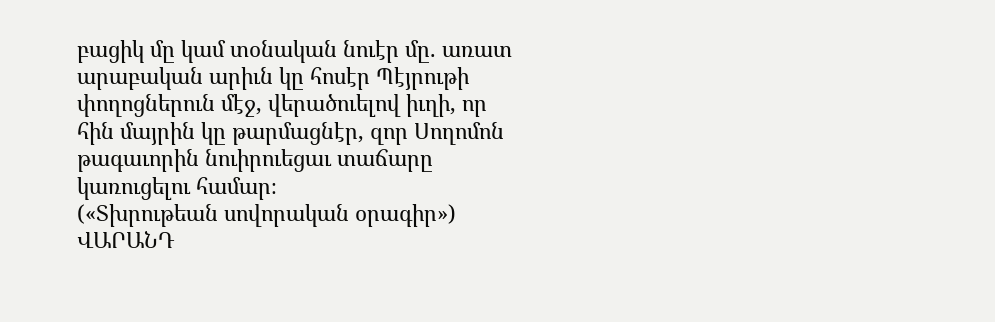բացիկ մը կամ տօնական նուէր մը. առատ արաբական արիւն կը հոսէր Պէյրութի փողոցներուն մէջ, վերածուելով իւղի, որ հին մայրին կը թարմացնէր, զոր Սողոմոն թագաւորին նուիրուեցաւ տաճարը կառուցելու համար։
(«Տխրութեան սովորական օրագիր»)
ՎԱՐԱՆԴ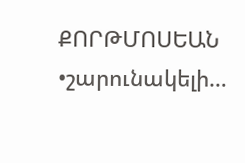ՔՈՐԹՄՈՍԵԱՆ
•շարունակելի…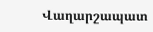Վաղարշապատ